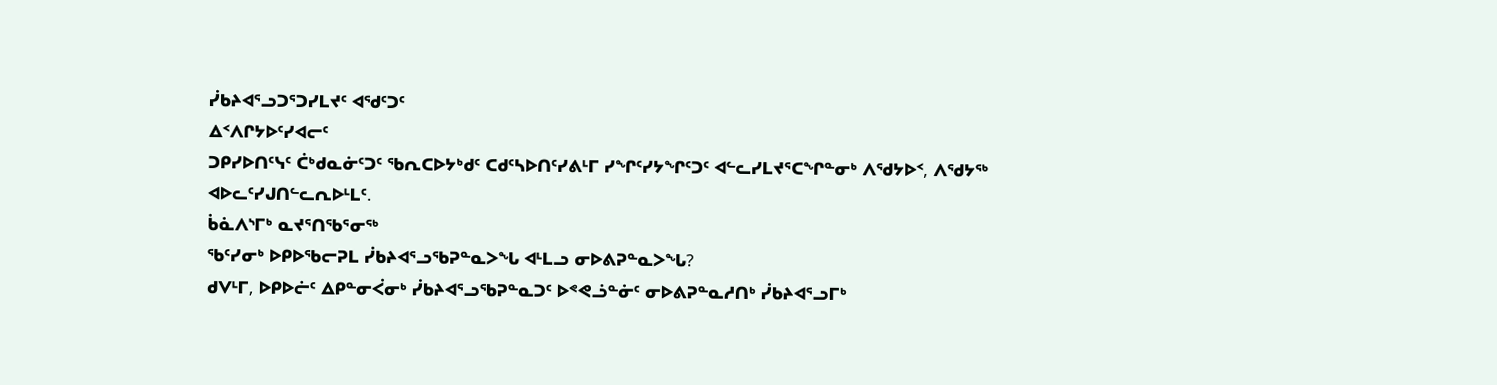ᓰᑲᔨᐊᕐᓗᑐᕐᑐᓯᒪᔪᑦ ᐊᖁᑦᑐᑦ
ᐃᑉᐱᒋᔭᐅᑦᓯᐊᓕᑦ
ᑐᑭᓯᐅᑎᑦᓭᑦ ᑖᒃᑯᓇᓃᑦᑐᑦ ᖃᕆᑕᐅᔭᒃᑯᑦ ᑕᑯᑦᓴᐅᑎᑦᓯᕕᒻᒥ ᓯᖏᑦᓯᔭᖏᑦᑐᑦ ᐊᓪᓚᓯᒪᔪᕐᑕᖏᓐᓂᒃ ᐱᖁᔭᐅᑉ, ᐱᖁᔭᖅ ᐊᐅᓚᑦᓯᒍᑎᓪᓚᕆᐅᒻᒪᑦ.
ᑳᓈᐱᔅᒥᒃ ᓇᔪᕐᑎᖃᕐᓂᖅ
ᖃᑦᓯᓂᒃ ᐅᑭᐅᖃᓕᕈᒪ ᓰᑲᔨᐊᕐᓗᖃᕈᓐᓇᐳᖓ ᐊᒻᒪᓗ ᓂᐅᕕᕈᓐᓇᐳᖓ?
ᑯᐯᒻᒥ, ᐅᑭᐅᓖᑦ ᐃᑭᓐᓂᐹᓂᒃ ᓰᑲᔨᐊᕐᓗᖃᕈᓐᓇᑐᑦ ᐅᕝᕙᓘᓐᓃᑦ ᓂᐅᕕᕈᓐᓇᓱᑎᒃ ᓰᑲᔨᐊᕐᓗᒥᒃ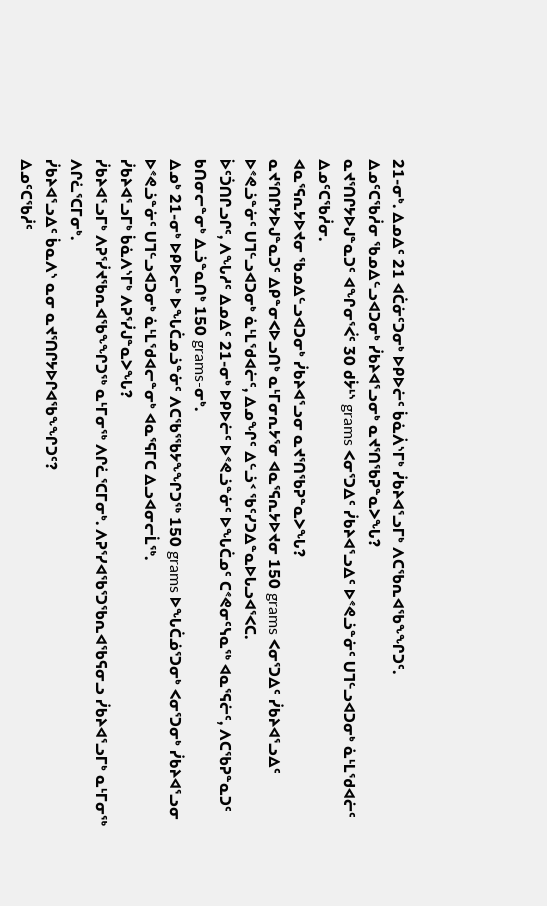21-ᓂᒃ. ᐃᓄᐃᑦ 21 ᐊᑖᓃᑦᑐᓂᒃ ᐅᑭᐅᓖᑦ ᑳᓈᐲᔅᒥᒃ ᓰᑲᔨᐊᕐᓗᒥᒃ ᐱᑕᖃᕆᐊᖃᖕᖏᑐᑦ.
ᐃᓄᑦᑕᖃᓲᓂ ᖃᓄᐃᓪᓗᐊᑐᓂᒃ ᓰᑲᔨᐊᕐᓗᓂᒃ ᓇᔪᕐᑎᖃᕈᓐᓇᐳᖓ?
ᓇᔪᕐᑎᒋᔭᐅᒍᓐᓇᑐᑦ ᐊᖏᓂᕐᐹᑦ 30 ᑯᔮᒻᔅ grams ᐸᓂᕐᑐᐃᑦ ᓰᑲᔨᐊᕐᓗᐃᑦ ᐅᕝᕙᓘᓐᓃᑦ ᑌᒣᓪᓗᐊᑐᓂᒃ ᓈᒻᒪᖁᐊᓖᑦ ᐃᓄᑦᑕᖃᓲᓂ.
ᐊᓇᕐᕋᕆᔭᐅᔪᓂ ᖃᓄᐃᓪᓗᐊᑐᓂᒃ ᓰᑲᔨᐊᕐᓗᓂ ᓇᔪᕐᑎᖃᕈᓐᓇᐳᖓ?
ᓇᔪᕐᑎᒋᔭᐅᒍᓐᓇᑐᑦ ᐃᑭᓐᓂᐸᐅᓗᑎᒃ ᓇᒻᒥᓂᕆᔭᕐᓂ ᐊᓇᕐᕋᕆᔭᐅᔪᓂ 150 grams ᐸᓂᕐᑐᐃᑦ ᓰᑲᔨᐊᕐᓗᐃᑦ ᐅᕝᕙᓘᓐᓃᑦ ᑌᒣᓪᓗᐊᑐᓂᒃ ᓈᒻᒪᖁᐊᓖᑦ, ᐃᓄᖏᑦ ᐃᓪᓘᑉ ᖃᑦᓯᑐᐃᓐᓇᐅᒐᓗᐊᕐᐸᑕ.
ᐆᑦᑑᑎᒋᓗᒋᑦ, ᐱᖓᓱᑦ ᐃᓄᐃᑦ 21-ᓂᒃ ᐅᑭᐅᓖᑦ ᐅᕝᕙᓘᓐᓃᑦ ᐅᖓᑖᓄᑦ ᑕᕝᕙᓂᑦᓭᓇᖅ ᐊᓇᕐᕋᓖᑦ, ᐱᑕᖃᕈᓐᓇᑐᑦ ᑲᑎᓂᓕᓐᓂᒃ ᐃᓘᓐᓇᑎᒃ 150 grams-ᓂᒃ.
ᐃᓄᒃ 21-ᓂᒃ ᐅᑭᐅᓕᒃ ᐅᖓᑖᓄᓘᓐᓃᑦ ᐱᑕᖃᕐᖃᔭᖕᖏᑐᖅ 150 grams ᐅᖓᑖᓅᕐᑐᓂᒃ ᐸᓂᕐᑐᓂᒃ ᓰᑲᔨᐊᕐᓗᓂ ᐅᕝᕙᓘᓐᓃᑦ ᑌᒣᓪᓗᐊᑐᓂᒃ ᓈᒻᒪᖁᐊᓕᓐᓂᒃ ᐊᓇᕐᕋᒥᑕ ᐃᓗᐊᓂᓕᒫᖅ.
ᓰᑲᔨᐊᕐᓗᒥᒃ ᑳᓈᐱᔅᒥᒃ ᐱᕈᕐᓰᒍᓐᓇᐳᖓ?
ᓰᑲᔨᐊᕐᓗᒥᒃ ᐱᕈᕐᓰᔪᖃᕆᐊᖃᖕᖏᑐᖅ ᓇᒻᒥᓂᖅ ᐱᒋᓛᕐᑕᒥᓂᒃ. ᐱᕈᕐᓯᐊᖃᕐᑐᖃᕆᐊᖃᕋᓂᓗ ᓰᑲᔨᐊᕐᓗᒥᒃ ᓇᒻᒥᓂᖅ ᐱᒋᓛᕐᑕᒥᓂᒃ.
ᓰᑲᔨᐊᕐᓗᐃᑦ ᑳᓇᐱᔅ ᓇᓂ ᓇᔪᕐᑎᒋᔭᐅᒋᐊᖃᖕᖏᑐᑦ?
ᐃᓄᑦᑕᖃᓲᑦ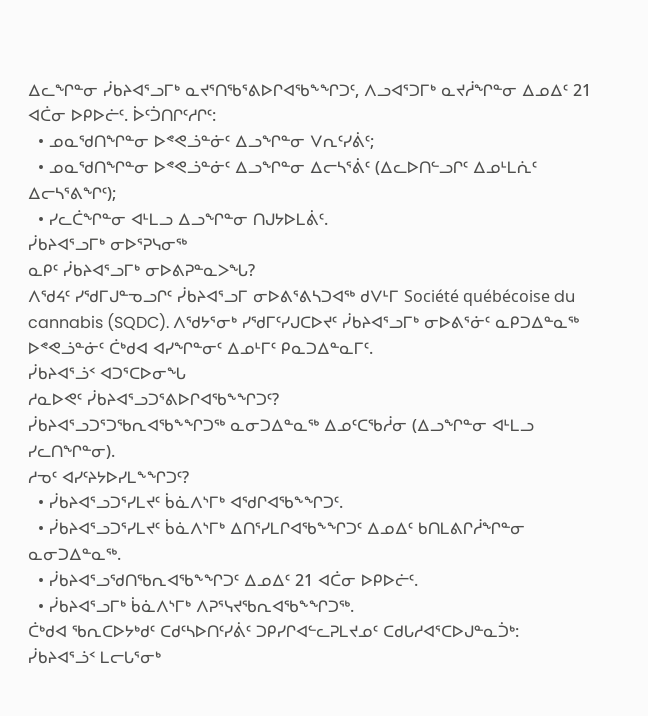ᐃᓚᖏᓐᓂ ᓰᑲᔨᐊᕐᓗᒥᒃ ᓇᔪᕐᑎᖃᕐᕕᐅᒋᐊᖃᖕᖏᑐᑦ, ᐱᓗᐊᕐᑐᒥᒃ ᓇᔪᓲᖏᓐᓂ ᐃᓄᐃᑦ 21 ᐊᑖᓂ ᐅᑭᐅᓖᑦ. ᐆᑦᑑᑎᒋᑦᓱᒋᑦ:
  • ᓄᓇᖁᑎᖏᓐᓂ ᐅᕝᕙᓘᓐᓃᑦ ᐃᓗᖏᓐᓂ ᐯᕆᑦᓯᕖᑦ;
  • ᓄᓇᖁᑎᖏᓐᓂ ᐅᕝᕙᓘᓐᓃᑦ ᐃᓗᖏᓐᓂ ᐃᓕᓴᕐᕖᑦ (ᐃᓚᐅᑎᓪᓗᒋᑦ ᐃᓄᒻᒪᕇᑦ ᐃᓕᓴᕐᕕᖏᑦ);
  • ᓯᓚᑖᖏᓐᓂ ᐊᒻᒪᓗ ᐃᓗᖏᓐᓂ ᑎᒍᔭᐅᒪᕖᑦ.
ᓰᑲᔨᐊᕐᓗᒥᒃ ᓂᐅᕐᕈᓭᓂᖅ
ᓇᑭᑦ ᓰᑲᔨᐊᕐᓗᒥᒃ ᓂᐅᕕᕈᓐᓇᐳᖓ?
ᐱᖁᔦᑦ ᓯᖁᒥᒍᓐᓀᓗᒋᑦ ᓰᑲᔨᐊᕐᓗᒥ ᓂᐅᕕᕐᕕᓴᑐᐊᖅ ᑯᐯᒻᒥ Société québécoise du cannabis (SQDC). ᐱᖁᔭᕐᓂᒃ ᓯᖁᒥᑦᓯᒍᑕᐅᔪᑦ ᓰᑲᔨᐊᕐᓗᒥᒃ ᓂᐅᕕᕐᓃᑦ ᓇᑭᑐᐃᓐᓇᖅ ᐅᕝᕙᓘᓐᓃᑦ ᑖᒃᑯᐊ ᐊᓯᖏᓐᓂᑦ ᐃᓄᒻᒥᑦ ᑭᓇᑐᐃᓐᓇᒥᑦ.
ᓰᑲᔨᐊᕐᓘᑉ ᐊᑐᕐᑕᐅᓂᖓ
ᓱᓇᐅᕙᑦ ᓰᑲᔨᐊᕐᓗᑐᕐᕕᐅᒋᐊᖃᖕᖏᑐᑦ?
ᓰᑲᔨᐊᕐᓗᑐᕐᑐᖃᕆᐊᖃᖕᖏᑐᖅ ᓇᓂᑐᐃᓐᓇᖅ ᐃᓄᑦᑕᖃᓲᓂ (ᐃᓗᖏᓐᓂ ᐊᒻᒪᓗ ᓯᓚᑎᖏᓐᓂ).
ᓱᓀᑦ ᐊᓯᑦᔨᔭᐅᓯᒪᖕᖏᑐᑦ?
  • ᓰᑲᔨᐊᕐᓗᑐᕐᓯᒪᔪᑦ ᑳᓈᐱᔅᒥᒃ ᐊᖁᒋᐊᖃᖕᖏᑐᑦ.
  • ᓰᑲᔨᐊᕐᓗᑐᕐᓯᒪᔪᑦ ᑳᓈᐱᔅᒥᒃ ᐃᑎᕐᓯᒪᒋᐊᖃᖕᖏᑐᑦ ᐃᓄᐃᑦ ᑲᑎᒪᕕᒋᓲᖏᓐᓂ ᓇᓂᑐᐃᓐᓇᖅ.
  • ᓰᑲᔨᐊᕐᓗᖁᑎᖃᕆᐊᖃᖕᖏᑐᑦ ᐃᓄᐃᑦ 21 ᐊᑖᓂ ᐅᑭᐅᓖᑦ.
  • ᓰᑲᔨᐊᕐᓗᒥᒃ ᑳᓈᐱᔅᒥᒃ ᐱᕈᕐᓭᔪᖃᕆᐊᖃᖕᖏᑐᖅ.
ᑖᒃᑯᐊ ᖃᕆᑕᐅᔭᒃᑯᑦ ᑕᑯᑦᓴᐅᑎᑦᓯᕖᑦ ᑐᑭᓯᒋᐊᓪᓚᕈᒪᔪᓄᑦ ᑕᑯᒐᓱᐊᕐᑕᐅᒍᓐᓇᑑᒃ:
ᓰᑲᔨᐊᕐᓘᑉ ᒪᓕᒐᕐᓂᒃ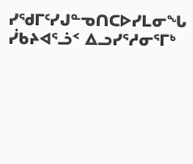ᓯᖁᒥᑦᓯᒍᓐᓀᑎᑕᐅᓯᒪᓂᖓ
ᓰᑲᔨᐊᕐᓘᑉ ᐃᓗᓯᕐᓱᓂᕐᒥᒃ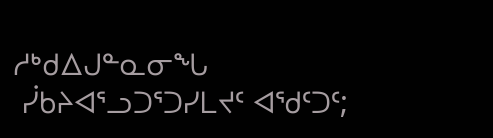ᓱᒃᑯᐃᒍᓐᓇᓂᖓ
 ᓰᑲᔨᐊᕐᓗᑐᕐᑐᓯᒪᔪᑦ ᐊᖁᑦᑐᑦ;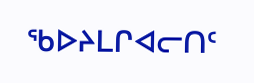ᖃᐅᔨᒪᒋᐊᓕᑎᑦ